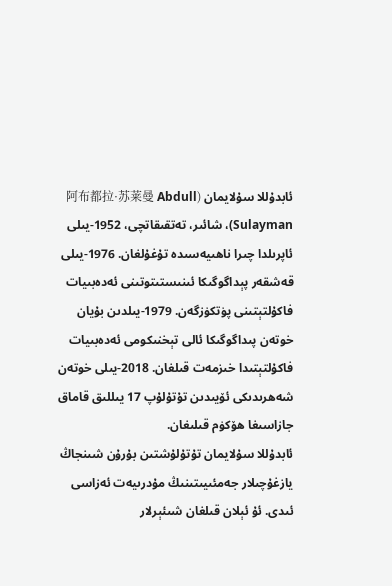ئابدۇللا سۇلايمان (阿布都拉·苏莱曼 Abdull Sulayman)، شائىر، تەتقىقاتچى، 1952-يىلى ئاپرىلدا چىرا ناھىيەسىدە تۇغۇلغان. 1976-يىلى قەشقەر پېداگوگىكا ئىنىستىتوتىنى ئەدەبىيات فاكۇلتېتىنى پۈتكۈزگەن. 1979-يىلدىن بۇيان خوتەن پىداگوگىكا ئالى تېخنىكومى ئەدەبىيات فاكۇلتېتىدا خىزمەت قىلغان. 2018-يىلى خوتەن شەھرىدىكى ئۆيىدىن تۇتۇلۇپ 17 يىللىق قاماق جازاسىغا ھۆكۈم قىلىغان.
ئابدۇللا سۇلايمان تۇتۇلۇشتىن بۇرۇن شىنجاڭ يازغۇچىلار جەمئىيىتىنىڭ مۇدرىيەت ئەزاسى ئىدى. ئۇ ئېلان قىلغان شىئېرلار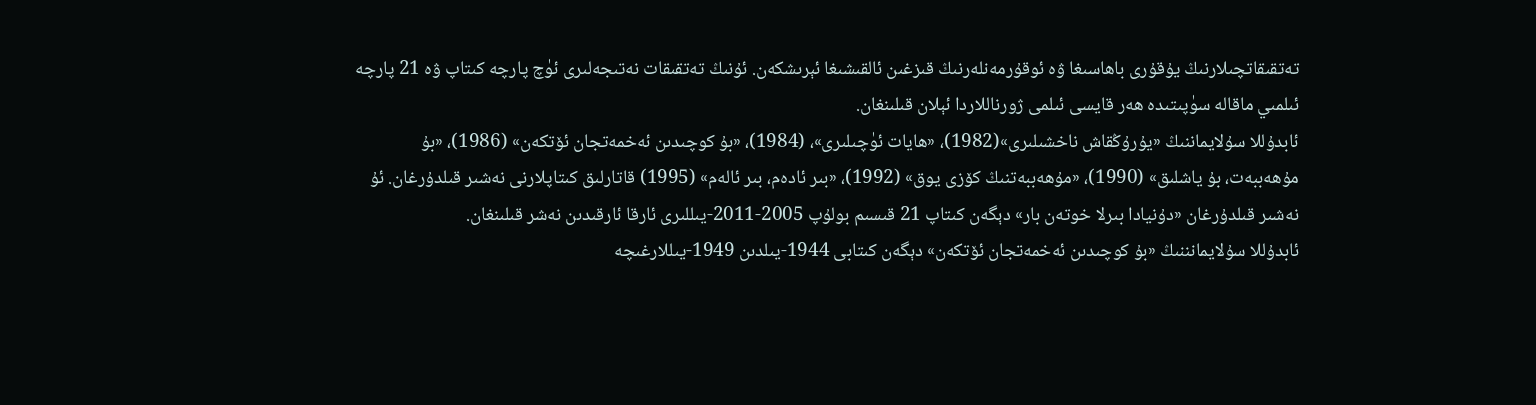تەتقىقاتچىلارنىڭ يۇقۇرى باھاسىغا ۋە ئوقۇرمەنلەرنىڭ قىزغىن ئالقىشىغا ئېرىشكەن. ئۇنىڭ تەتقىقات نەتىجەلىرى ئۈچ پارچە كىتاپ ۋە 21 پارچە ئىلمىي ماقالە سۈپىتىدە ھەر قايسى ئىلمى ژورناللاردا ئېلان قىلىنغان.
ئابدۇللا سۇلايماننىڭ «يۇرۇڭقاش ناخشىلىرى»(1982)، «ھايات ئۈچىلىرى»، (1984)، «بۇ كوچىدىن ئەخمەتجان ئۆتكەن» (1986)، «بۇ مۇھەببەت، بۇ ياشلىق» (1990)، «مۇھەببەتنىڭ كۆزى يوق» (1992)، «بىر ئادەم، بىر ئالەم» (1995) قاتارلىق كىتاپلارنى نەشىر قىلدۇرغان. ئۇ نەشىر قىلدۇرغان «دۇنيادا بىرلا خوتەن بار» دېگەن كىتاپ 21 قىسىم بولۇپ 2005-2011-يىللىرى ئارقا ئارقىدىن نەشر قىلىنغان.
ئابدۇللا سۇلايمانننىڭ «بۇ كوچىدىن ئەخمەتجان ئۆتكەن» دېگەن كىتابى 1944-يىلدىن 1949-يىللارغىچە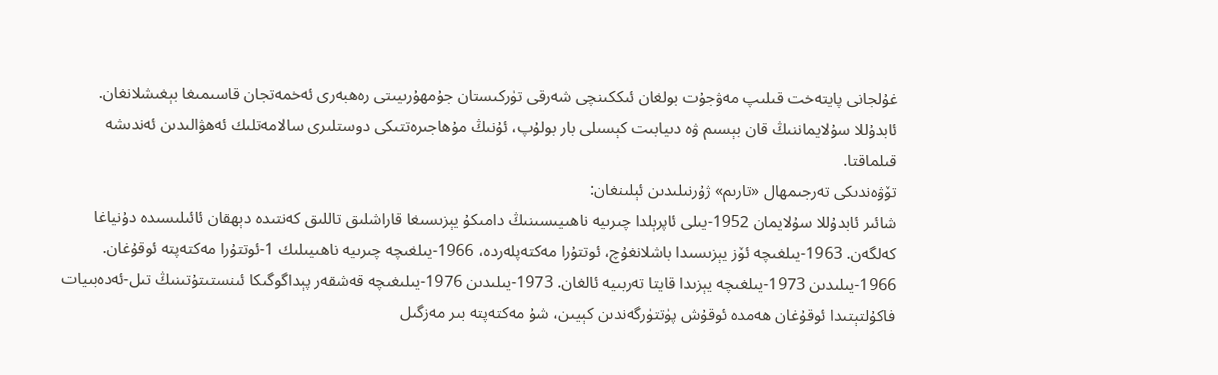غۇلجانى پايتەخت قىلىپ مەۋجۇت بولغان ئىككىنچى شەرقى تۈركىستان جۇمھۇرىيىتى رەھبەرى ئەخمەتجان قاسىمىغا بېغىشلانغان.
ئابدۇللا سۇلايماننىڭ قان بېسىم ۋە دىيابىت كېسىلى بار بولۇپ، ئۇنىڭ مۇھاجىرەتتىكى دوستلىرى سالامەتلىك ئەھۋالىدىن ئەندىشە قىلماقتا.
تۆۋەندىكى تەرجىمھال «تارىم» ژۇرنىلىدىن ئېلىنغان:
شائىر ئابدۇللا سۇلايمان 1952-يىلى ئاپرېلدا چىرىيە ناھىيىسىنىڭ دامىكۇ يېزىسىغا قاراشلىق تاللىق كەنتىدە دېھقان ئائىلىسىدە دۇنياغا كەلگەن. 1963-يىلغىچە ئۆز يېزىسىدا باشلانغۇچ، ئوتتۇرا مەكتەپلەردە، 1966-يىلغىچە چىرىيە ناھىيىلىك 1-ئوتتۇرا مەكتەپتە ئوقۇغان. 1966-يىلىدىن 1973-يىلغىچە يېزىدا قايتا تەربىيە ئالغان. 1973-يىلىدىن 1976-يىلىغىچە قەشقەر پېداگوگىكا ئىنستىتۇتىنىڭ تىل-ئەدەبىيات فاكۇلتېتىدا ئوقۇغان ھەمدە ئوقۇش پۈتتۈرگەندىن كېيىن، شۇ مەكتەپتە بىر مەزگىل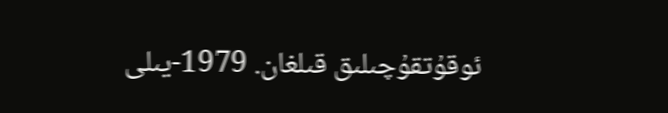ئوقۇتقۇچىلىق قىلغان. 1979-يىلى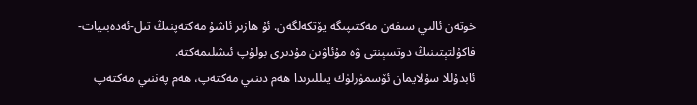خوتەن ئالىي سىفەن مەكتىپىگە يۆتكەلگەن. ئۇ ھازىر ئاشۇ مەكتەپنىڭ تىل-ئەدەبىيات-فاكۇلتېتىنىڭ دوتسېنتى ۋە مۇئاۋىن مۇدىرى بولۇپ ئىشلىمەكتە.
ئابدۇللا سۇلايمان ئۆسمۈرلۈك يىللىرىدا ھەم دىنىي مەكتەپ، ھەم پەننىي مەكتەپ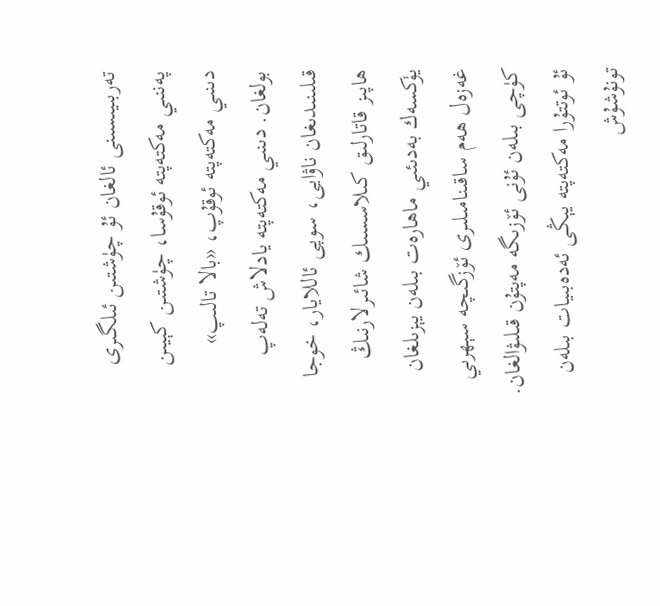تەربىيىسىنى ئالغان ئۇ چۈشتىن ئىلگىرى پەننىي مەكتەپتە ئوقۇسا، چۈشتىن كېيىن دىنىي مەكتەپتە ئوقۇپ، «بالا تالىپ» بولغان. دىنىي مەكتەپتە يادلاش تەلەپ قىلىنىدىغان ناۋايى، سوپى ئاللايار، خوجا ھاپىز قاتارلىق كىلاسسىك شائىرلارنىڭ يۈكسەك بەدىئىي ماھارەت بىلەن يېزىلغان غەزەل ھەم ساقىنامىلىرى ئۆزگىچە سېھرىي كۈچى بىلەن ئۇنى ئۆزىگە مەپتۇن قىلىۋالغان. ئۇ ئوتتۇرا مەكتەپتە يېڭى ئەدەبىيات بىلەن تونۇشۇش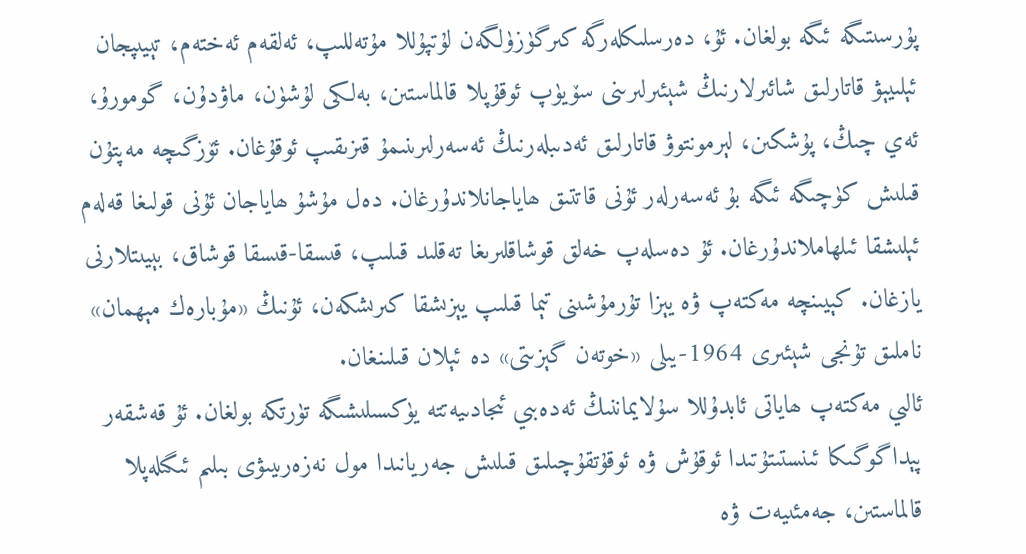پۇرسىتىگە ئىگە بولغان. ئۇ، دەرسلىكلەرگە كىرگۈزۈلگەن لۇتپۇللا مۇتەللىپ، ئەلقەم ئەختەم، تېيىپجان ئېلىيېۋ قاتارلىق شائىرلارنىڭ شېئىرلىرىنى سۆيۈپ ئوقۇپلا قالماستىن، بەلكى لۇشۈن، ماۋدۇن، گومورۇ، ئەي چىڭ، پۇشكىن، لېرمونتوۋ قاتارلىق ئەدىبلەرنىڭ ئەسەرلىرىنىمۇ قىزىقىپ ئوقۇغان. ئۆزگىچە مەپتۇن قىلىش كۈچىگە ئىگە بۇ ئەسەرلەر ئۇنى قاتتىق ھاياجانلاندۇرغان. دەل مۇشۇ ھاياجان ئۇنى قولىغا قەلەم ئېلىشقا ئىلھاملاندۇرغان. ئۇ دەسلەپ خەلق قوشاقلىرىغا تەقلىد قىلىپ، قىسقا-قىسقا قوشاق، بېيىتلارنى يازغان. كېيىنچە مەكتەپ ۋە يېزا تۇرمۇشىنى تېما قىلىپ يېزىشقا كىرىشكەن، ئۇنىڭ «مۇبارەك مېھمان» ناملىق تۇنجى شېئىرى 1964-يىلى «خوتەن گېزىتى» دە ئېلان قىلىنغان.
ئالىي مەكتەپ ھاياتى ئابدۇللا سۇلايماننىڭ ئەدەبىي ئىجادىيەتتە يۈكسىلىشىگە تۈرتكە بولغان. ئۇ قەشقەر پېداگوگىكا ئىنستىتۇتىدا ئوقۇش ۋە ئوقۇتقۇچىلىق قىلىش جەريانىدا مول نەزەرىيىۋى بىلىم ئىگىلەپلا قالماستىن، جەمئىيەت ۋە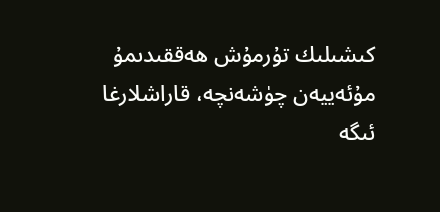كىشىلىك تۇرمۇش ھەققىدىمۇ مۇئەييەن چۈشەنچە، قاراشلارغا ئىگە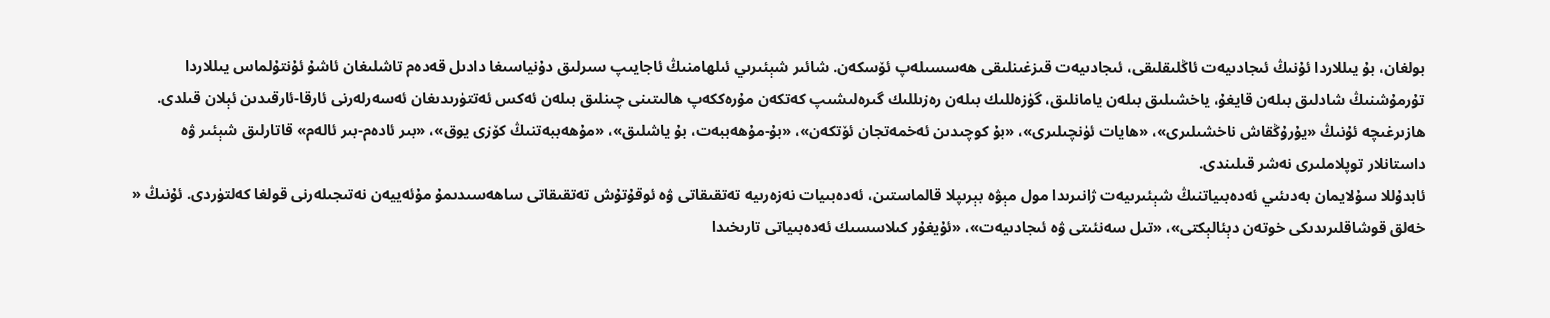بولغان، بۇ يىللاردا ئۇنىڭ ئىجادىيەت ئاڭلىقلىقى، ئىجادىيەت قىزغىنلىقى ھەسسىلەپ ئۆسكەن. شائىر شېئىرىي ئىلھامنىڭ ئاجايىپ سىرلىق دۇنياسىغا دادىل قەدەم تاشلىغان ئاشۇ ئۇنتۇلماس يىللاردا تۇرمۇشنىڭ شادلىق بىلەن قايغۇ، ياخشىلىق بىلەن يامانلىق، گۈزەللىك بىلەن رەزىللىك گىرەلىشىپ كەتكەن مۇرەككەپ ھالىتىنى چىنلىق بىلەن ئەكس ئەتتۈرىدىغان ئەسەرلەرنى ئارقا-ئارقىدىن ئېلان قىلدى. ھازىرغىچە ئۇنىڭ «يۇرۇڭقاش ناخشىلىرى»، «ھايات ئۈنچىلىرى»، «بۇ كوچىدىن ئەخمەتجان ئۆتكەن»، «بۇ-مۇھەببەت، بۇ ياشلىق»، «مۇھەببەتنىڭ كۆزى يوق»، «بىر ئادەم-بىر ئالەم» قاتارلىق شېئىر ۋە داستانلار توپلاملىرى نەشر قىلىندى.
ئابدۇللا سۇلايمان بەدىئىي ئەدەبىياتنىڭ شېئىرىيەت ژانىرىدا مول مېۋە بېرىپلا قالماستىن، ئەدەبىيات نەزەرىيە تەتقىقاتى ۋە ئوقۇتۇش تەتقىقاتى ساھەسىدىمۇ مۇئەييەن نەتىجىلەرنى قولغا كەلتۈردى. ئۇنىڭ « خەلق قوشاقلىرىدىكى خوتەن دېئالېكتى»، «تىل سەنئىتى ۋە ئىجادىيەت»، «ئۇيغۇر كىلاسسىك ئەدەبىياتى تارىخىدا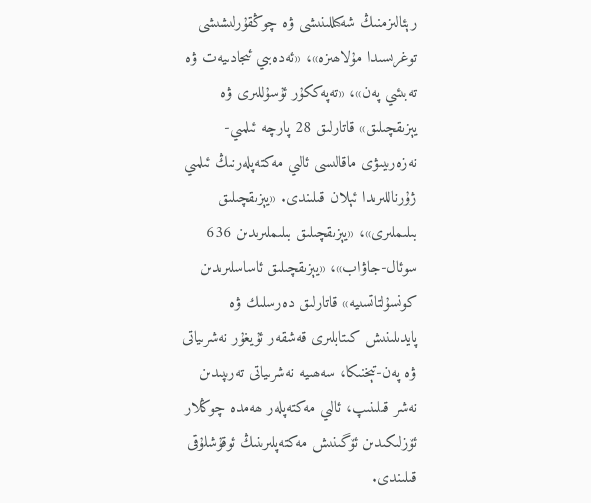رېئالىزمنىڭ شەكىللىنىشى ۋە چوڭقۇرلىشىشى توغرىسىدا مۇلاھىزە»، «ئەدەبىي ئىجادىيەت ۋە تەبىئىي پەن»، «تەپەككۇر ئۇسۇللىرى ۋە يېزىقچىلىق» قاتارلىق 28 پارچە ئىلمىي-نەزەرىيىۋى ماقالىسى ئالىي مەكتەپلەرنىڭ ئىلمىي ژۇرناللىرىدا ئېلان قىلىندى. «يېزىقچىلىق بىلىملىرى»، «يېزىقچىلىق بىلىملىرىدىن 636 سوئال-جاۋاب»، «يېزىقچىلىق ئاساسلىرىدىن كونسۇلتاتسىيە» قاتارلىق دەرسلىك ۋە پايدىلىنىش كىتابلىرى قەشقەر ئۇيغۇر نەشرىياتى ۋە پەن-تېخنىكا، سەھىيە نەشرىياتى تەرىپىدىن نەشر قىلىنىپ، ئالىي مەكتەپلەر ھەمدە چوڭلار ئۆزلىكىدىن ئۆگىنىش مەكتەپلىرىنىڭ ئوقۇشلۇقى قىلىندى.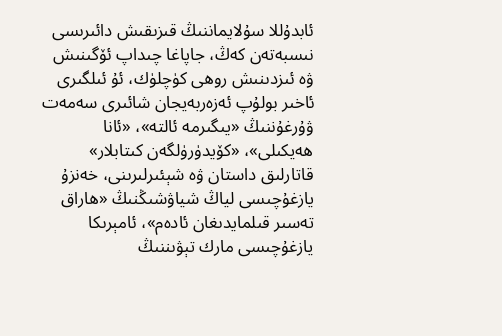ئابدۇللا سۇلايماننىڭ قىزىقىش دائىرىسى نىسبەتەن كەڭ، جاپاغا چىداپ ئۆگىنىش ۋە ئىزدىنىش روھى كۈچلۈك، ئۇ ئىلگىرى ئاخىر بولۇپ ئەزەربەيجان شائىرى سەمەت ۋۇرغۇننىڭ «يىگىرمە ئالتە»، «ئانا ھەيكىلى»، «كۆيدۈرۈلگەن كىتابلار» قاتارلىق داستان ۋە شېئىرلىرىنى، خەنزۇ يازغۇچىسى لياڭ شياۋشىڭنىڭ «ھاراق تەسىر قىلمايدىغان ئادەم»، ئامېرىكا يازغۇچىسى مارك تېۋىننىڭ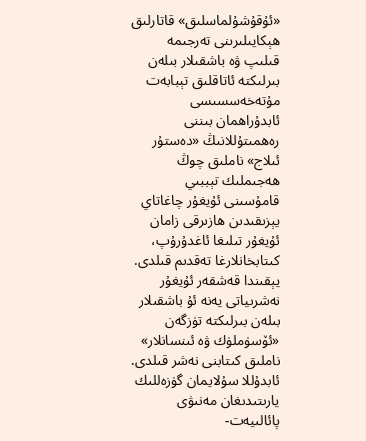«ئۇقۇشۇلماسلىق» قاتارلىق ھېكايىلىرىنى تەرجىمە قىلىپ ۋە باشقىلار بىلەن بىرلىكتە ئاتاقلىق تېبابەت مۇتەخەسسىسى ئابدۇراھمان بىننى رەھمىتۇللانىڭ «دەستۇر ئىلاج» ناملىق چوڭ ھەجىملىك تېببىي قامۇسىنى ئۇيغۇر چاغاتاي يېزىقىدىن ھازىرقى زامان ئۇيغۇر تىلىغا ئاغدۇرۇپ، كىتابخانلارغا تەقدىم قىلدى. يېقىندا قەشقەر ئۇيغۇر نەشرىياتى يەنە ئۇ باشقىلار بىلەن بىرلىكتە تۈزگەن «ئۆسۈملۈك ۋە ئىنسانلار» ناملىق كىتابنى نەشر قىلدى.
ئابدۇللا سۇلايمان گۈزەللىك يارىتىدىغان مەنىۋى پائالىيەت-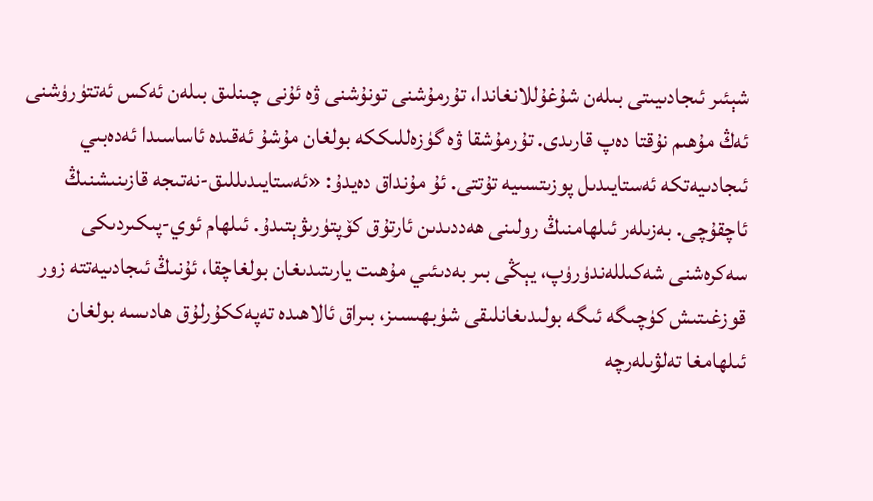شېئىر ئىجادىيىتى بىلەن شۇغۇللانغاندا، تۇرمۇشنى تونۇشنى ۋە ئۇنى چىنلىق بىلەن ئەكس ئەتتۈرۈشنى ئەڭ مۇھىم نۇقتا دەپ قارىدى. تۇرمۇشقا ۋە گۈزەللىككە بولغان مۇشۇ ئەقىدە ئاساسىدا ئەدەبىي ئىجادىيەتكە ئەستايىدىل پوزىتسىيە تۇتتى. ئۇ مۇنداق دەيدۇ: «ئەستايىدىللىق-نەتىجە قازىنىشنىڭ ئاچقۇچى. بەزىلەر ئىلھامنىڭ رولىنى ھەددىدىن ئارتۇق كۆپتۈرىۋېتىدۇ. ئىلھام ئوي-پىكىردىكى سەكرەشنى شەكىللەندۈرۈپ، يېڭى بىر بەدىئىي مۇھىت يارىتىدىغان بولغاچقا، ئۇنىڭ ئىجادىيەتتە زور قوزغىتىش كۈچىگە ئىگە بولىدىغانلىقى شۈبھىسىز، بىراق ئالاھىدە تەپەككۇرلۇق ھادىسە بولغان ئىلھامغا تەلۋىلەرچە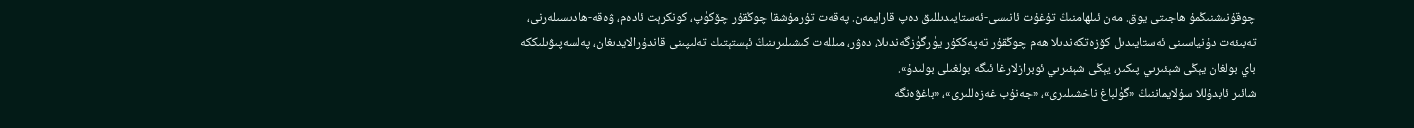چوقۇنىشنىڭمۇ ھاجىتى يوق. مەن ئىلھامنىڭ تۇغۇت ئانىسى-ئەستايىدىللىق دەپ قارايمەن. پەقەت تۇرمۇشقا چوڭقۇر چۆكۈپ، كونكرېت ئادەم، ۋەقە-ھادىسىلەرنى، تەبىئەت دۇنياسىنى ئەستايىدىل كۆزەتكەندىلا ھەم چوڭقۇر تەپەككۇر يۈرگۈزگەندىلا، دەۋر، مىللەت كىشىلىرىنىڭ ئېستېتىك تەلىپىنى قاندۇرالايدىغان، پەلسەپىۋىلىككە باي بولغان يېڭى شېئىرىي پىكىر، يېڭى شېئىرىي ئوبرازلارغا ئىگە بولغىلى بولىدۇ».
شائىر ئابدۇللا سۇلايماننىڭ «گۈلباغ ناخشىلىرى»، «جەنۇب غەزەللىرى»، «باغۋەنگە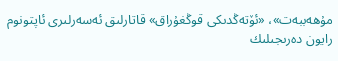مۇھەببەت»، «ئۆتەڭدىكى قوڭغۇراق» قاتارلىق ئەسەرلىرى ئاپتونوم رايون دەرىجىلىك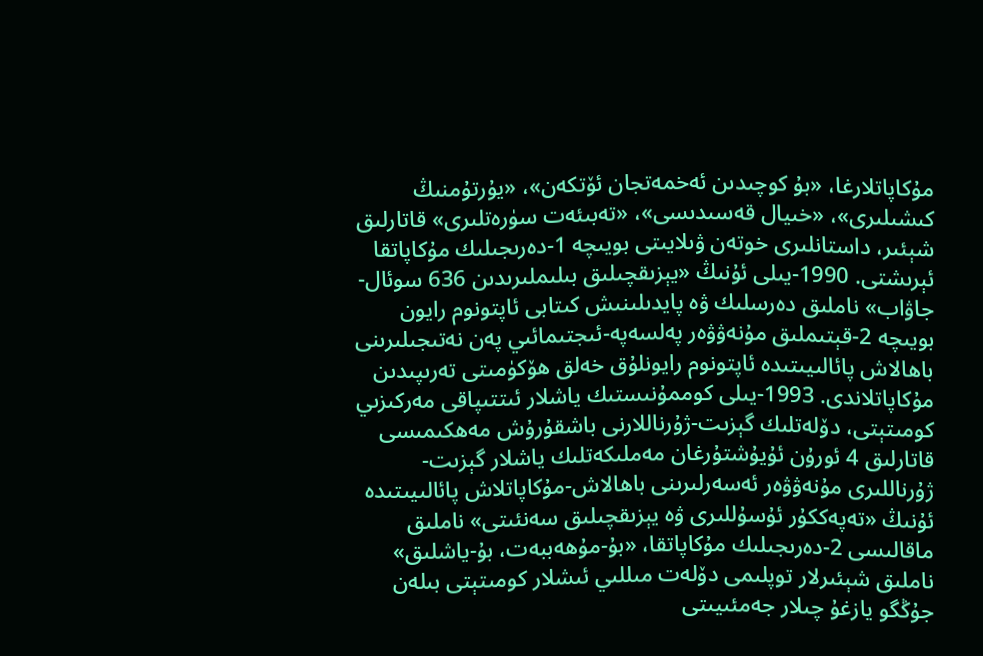مۇكاپاتلارغا، «بۇ كوچىدىن ئەخمەتجان ئۆتكەن»، «يۇرتۇمنىڭ كىشىلىرى»، «خىيال قەسىدىسى»، «تەبىئەت سۈرەتلىرى» قاتارلىق شېئىر، داستانلىرى خوتەن ۋىلايىتى بويىچە 1-دەرىجىلىك مۇكاپاتقا ئېرىشتى. 1990-يىلى ئۇنىڭ «يېزىقچىلىق بىلىملىرىدىن 636 سوئال-جاۋاب» ناملىق دەرسلىك ۋە پايدىلىنىش كىتابى ئاپتونوم رايون بويىچە 2-قېتىملىق مۇنەۋۋەر پەلسەپە-ئىجتىمائىي پەن نەتىجىلىرىنى باھالاش پائالىيىتىدە ئاپتونوم رايونلۇق خەلق ھۆكۈمىتى تەرىپىدىن مۇكاپاتلاندى. 1993-يىلى كوممۇنىستىك ياشلار ئىتتىپاقى مەركىزىي كومىتېتى، دۆلەتلىك گېزىت-ژۇرناللارنى باشقۇرۇش مەھكىمىسى قاتارلىق 4 ئورۇن ئۇيۇشتۇرغان مەملىكەتلىك ياشلار گېزىت-ژۇرناللىرى مۇنەۋۋەر ئەسەرلىرىنى باھالاش-مۇكاپاتلاش پائالىيىتىدە ئۇنىڭ «تەپەككۇر ئۇسۇللىرى ۋە يېزىقچىلىق سەنئىتى» ناملىق ماقالىسى 2-دەرىجىلىك مۇكاپاتقا، «بۇ-مۇھەببەت، بۇ-ياشلىق» ناملىق شېئىرلار توپلىمى دۆلەت مىللىي ئىشلار كومىتېتى بىلەن جۇڭگو يازغۇ چىلار جەمئىيىتى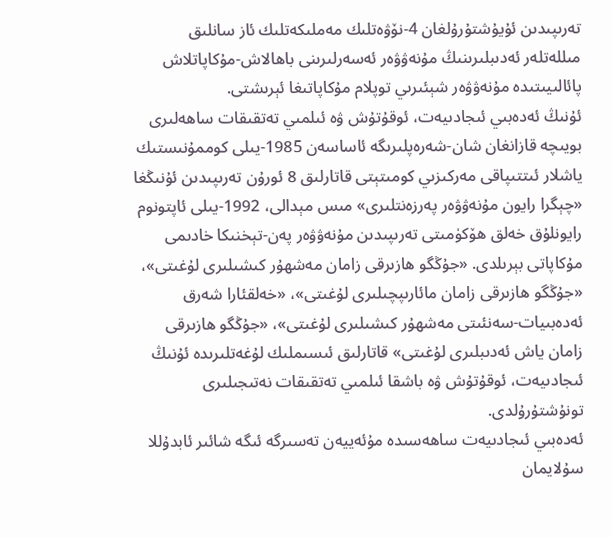تەرىپىدىن ئۇيۇشتۇرۇلغان 4-نۆۋەتلىك مەملىكەتلىك ئاز سانلىق مىللەتلەر ئەدىبلىرىنىڭ مۇنەۋۋەر ئەسەرلىرىنى باھالاش-مۇكاپاتلاش پائالىيىتىدە مۇنەۋۋەر شېئىرىي توپلام مۇكاپاتىغا ئېرىشتى.
ئۇنىڭ ئەدەبىي ئىجادىيەت، ئوقۇتۇش ۋە ئىلمىي تەتقىقات ساھەلىرى بويىچە قازانغان شان-شەرەپلىرىگە ئاساسەن 1985-يىلى كوممۇنىستىك ياشلار ئىتتىپاقى مەركىزىي كومىتېتى قاتارلىق 8 ئورۇن تەرىپىدىن ئۇنىڭغا «چېگرا رايون مۇنەۋۋەر پەرزەنتلىرى» مىس مېدالى، 1992-يىلى ئاپتونوم رايونلۇق خەلق ھۆكۈمىتى تەرىپىدىن مۇنەۋۋەر پەن-تېخنىكا خادىمى مۇكاپاتى بېرىلدى. «جۇڭگو ھازىرقى زامان مەشھۇر كىشىلىرى لۇغىتى»، «جۇڭگو ھازىرقى زامان مائارىپچىلىرى لۇغىتى»، «خەلقئارا شەرق ئەدەبىيات-سەنئىتى مەشھۇر كىشىلىرى لۇغىتى»، «جۇڭگو ھازىرقى زامان ياش ئەدىبلىرى لۇغىتى» قاتارلىق ئىسىملىك لۇغەتلىرىدە ئۇنىڭ ئىجادىيەت، ئوقۇتۇش ۋە باشقا ئىلمىي تەتقىقات نەتىجىلىرى تونۇشتۇرۇلدى.
ئەدەبىي ئىجادىيەت ساھەسىدە مۇئەييەن تەسىرگە ئىگە شائىر ئابدۇللا سۇلايمان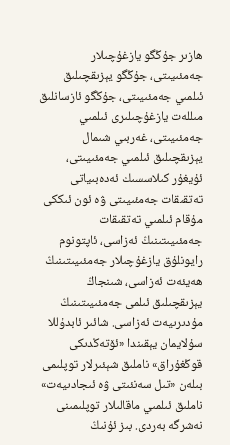ھازىر جۇڭگو يازغۇچىلار جەمئىيىتى، جۇڭگو يېزىقچىلىق ئىلمىي جەمئىيىتى، جۇڭگو ئازسانلىق مىللەت يازغۇچىلىرى ئىلمىي جەمئىيىتى، غەربىي شىمال يېزىقچىلىق ئىلمىي جەمئىيىتى، ئۇيغۇر كىلاسسىك ئەدەبىياتى تەتقىقات جەمئىيىتى ۋە ئون ئىككى مۇقام ئىلمىي تەتقىقات جەمئىيىتىنىڭ ئەزاسى، ئاپتونوم رايونلۇق يازغۇچىلار جەمئىيىتىنىڭ ھەيئەت ئەزاسى، شىنجاڭ يېزىقچىلىق ئىلمى جەمئىيىتىنىڭ مۇدىرىيەت ئەزاسى. شائىر ئابدۇللا سۇلايمان يېقىندا «ئۆتەڭدىكى قوڭغۇراق» ناملىق شېئىرلار توپلىمى بىلەن «تىل سەنئىتى ۋە ئىجادىيەت» ناملىق ئىلمىي ماقالىلار توپلىمىنى نەشرگە بەردى. بىز ئۇنىڭ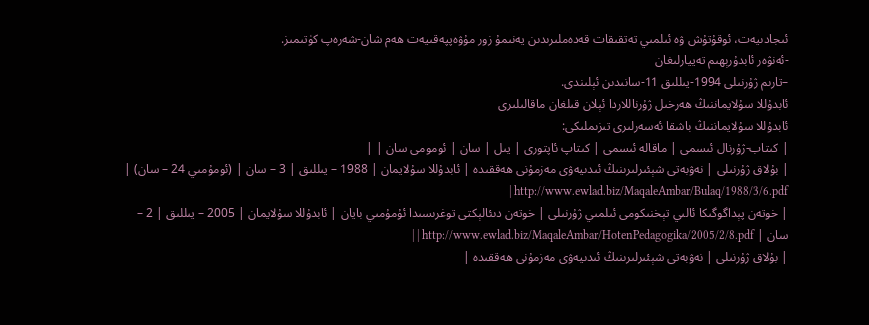ئىجادىيەت، ئوقۇتۇش ۋە ئىلمىي تەتقىقات قەدەملىرىدىن يەنىمۇ زور مۇۋەپپەقىيەت ھەم شان-شەرەپ كۈتىمىز.
-ئەنۋەر ئابدۇرېھىم تەييارلىغان
–تارىم ژۇرنىلى 1994-يىللىق 11-سانىدىن ئېلىندى.
ئابدۇللا سۇلايماننىڭ ھەرخىل ژۇرناللاردا ئېلان قىلغان ماقالىلىرى
ئابدۇللا سۇلايماننىڭ باشقا ئەسەرلىرى تىزىملىكى:
| كىتاب-ژۇرنال ئىسمى | ماقالە ئىسمى | كىتاپ ئاپتورى | يىل | سان | ئومومى سان | |
| بۇلاق ژۇرنىلى | نەۋبەتى شېئىرلىرىنىڭ ئىدىيەۋى مەزمۇنى ھەققىدە | ئابدۇللا سۇلايمان | 1988 – يىللىق | 3 – سان | (ئومۇمىي 24 – سان) | http://www.ewlad.biz/MaqaleAmbar/Bulaq/1988/3/6.pdf |
| خوتەن پېداگوگىكا ئالىي تېخنىكومى ئىلمىي ژۇرنىلى | خوتەن دىئالېكتى توغرىسىدا ئۇمۇمىي بايان | ئابدۇللا سۇلايمان | 2005 – يىللىق | 2 – سان | http://www.ewlad.biz/MaqaleAmbar/HotenPedagogika/2005/2/8.pdf | |
| بۇلاق ژۇرنىلى | نەۋبەتى شېئىرلىرىنىڭ ئىدىيەۋى مەزمۇنى ھەققىدە |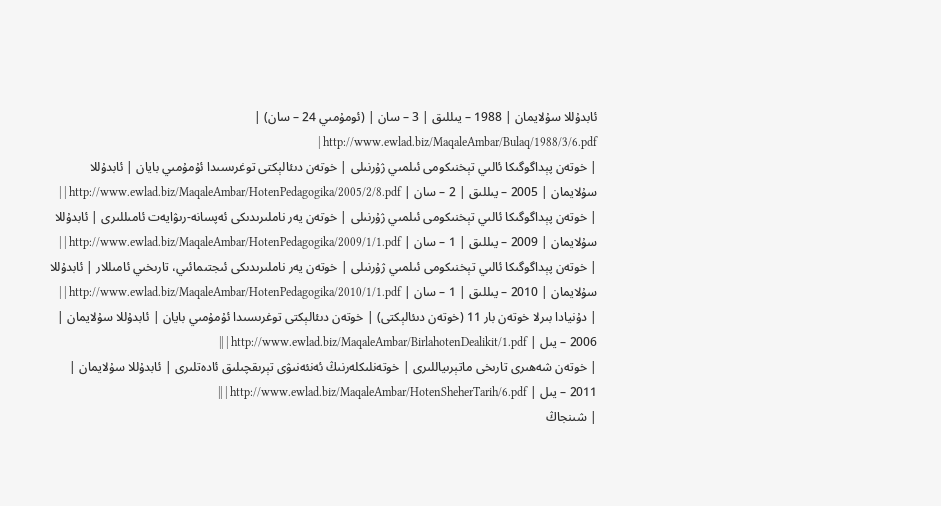ئابدۇللا سۇلايمان | 1988 – يىللىق | 3 – سان | (ئومۇمىي 24 – سان) | http://www.ewlad.biz/MaqaleAmbar/Bulaq/1988/3/6.pdf |
| خوتەن پېداگوگىكا ئالىي تېخنىكومى ئىلمىي ژۇرنىلى | خوتەن دىئالېكتى توغرىسىدا ئۇمۇمىي بايان | ئابدۇللا سۇلايمان | 2005 – يىللىق | 2 – سان | http://www.ewlad.biz/MaqaleAmbar/HotenPedagogika/2005/2/8.pdf | |
| خوتەن پېداگوگىكا ئالىي تېخنىكومى ئىلمىي ژۇرنىلى | خوتەن يەر ناملىرىدىكى ئەپسانە-رىۋايەت ئامىللىرى | ئابدۇللا سۇلايمان | 2009 – يىللىق | 1 – سان | http://www.ewlad.biz/MaqaleAmbar/HotenPedagogika/2009/1/1.pdf | |
| خوتەن پېداگوگىكا ئالىي تېخنىكومى ئىلمىي ژۇرنىلى | خوتەن يەر ناملىرىدىكى ئىجتىمائىي، تارىخىي ئامىللار | ئابدۇللا سۇلايمان | 2010 – يىللىق | 1 – سان | http://www.ewlad.biz/MaqaleAmbar/HotenPedagogika/2010/1/1.pdf | |
| دۇنيادا بىرلا خوتەن بار 11 (خوتەن دىئالېكتى) | خوتەن دىئالېكتى توغرىسىدا ئۇمۇمىي بايان | ئابدۇللا سۇلايمان | 2006 – يىل | http://www.ewlad.biz/MaqaleAmbar/BirlahotenDealikit/1.pdf | ||
| خوتەن شەھىرى تارىخى ماتېرىياللىرى | خوتەنلىكلەرنىڭ ئەنئەنىۋى تېرىقچىلىق ئادەتلىرى | ئابدۇللا سۇلايمان | 2011 – يىل | http://www.ewlad.biz/MaqaleAmbar/HotenSheherTarih/6.pdf | ||
| شىنجاڭ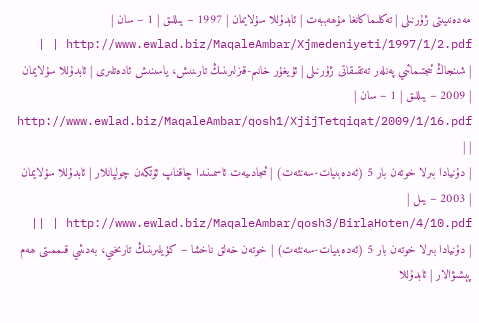مەدەنىيىتى ژۇرنىلى | تەكلىماكانغا مۇھەببەت | ئابدۇللا سۇلايمان | 1997 – يىللىق | 1 – سان | http://www.ewlad.biz/MaqaleAmbar/Xjmedeniyeti/1997/1/2.pdf | |
| شىنجاڭ ئىجتىمائىي پەنلەر تەتقىقاتى ژۇرنىلى | ئۇيغۇر خانىم-قىزلىرىنىڭ تارىنىش، ياسىنىش ئادەتلىرى | ئابدۇللا سۇلايمان | 2009 – يىللىق | 1 – سان | http://www.ewlad.biz/MaqaleAmbar/qosh1/XjijTetqiqat/2009/1/16.pdf | |
| دۇنيادا بىرلا خوتەن بار 5 (ئەدەبىيات-سەنئەت) | ئىجادىيەت ئاسمىنىدا چاقناپ ئۆتكەن چولپانلار | ئابدۇللا سۇلايمان | 2003 – يىل | http://www.ewlad.biz/MaqaleAmbar/qosh3/BirlaHoten/4/10.pdf | ||
| دۇنيادا بىرلا خوتەن بار 5 (ئەدەبىيات-سەنئەت) | خوتەن خەلق ناخشا – كۈيلىرىنىڭ تارىخىي، بەدىئىي قىممىتى ھەم پېشىۋالار | ئابدۇللا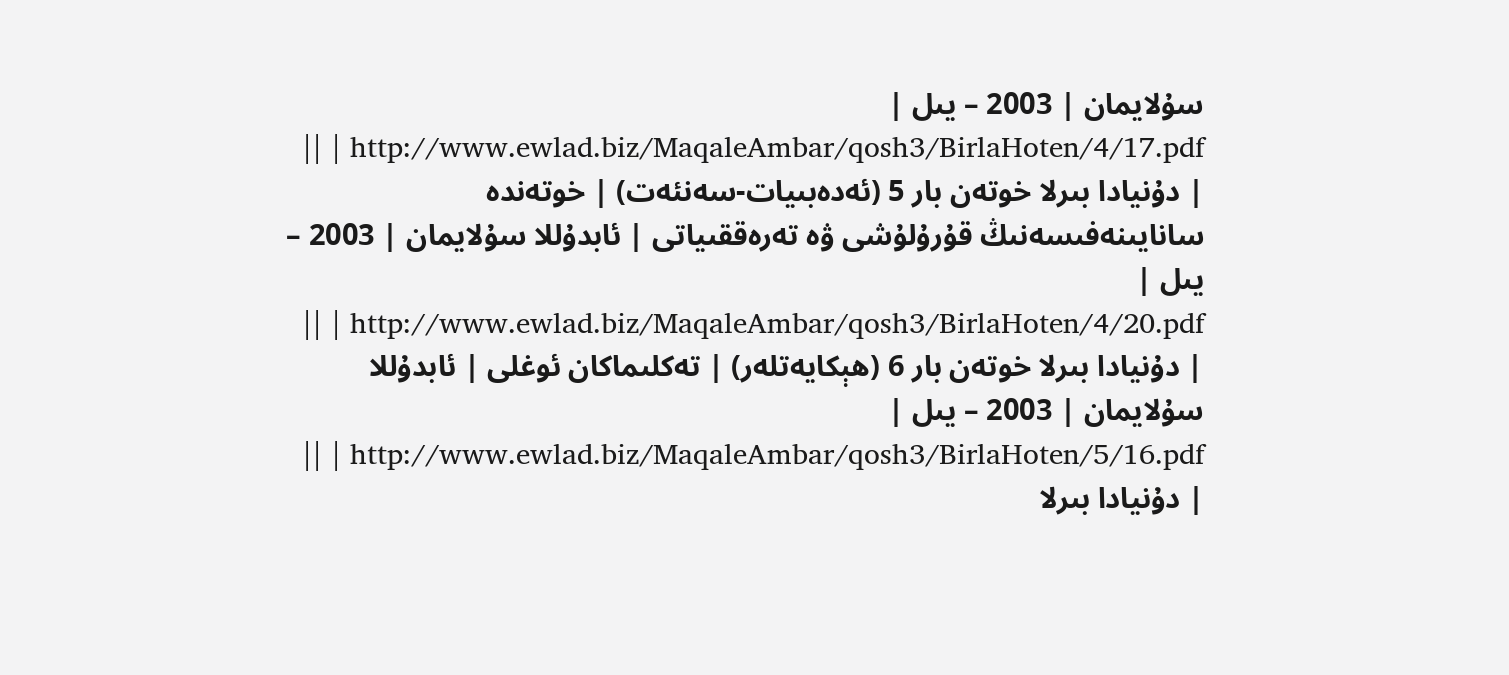سۇلايمان | 2003 – يىل | http://www.ewlad.biz/MaqaleAmbar/qosh3/BirlaHoten/4/17.pdf | ||
| دۇنيادا بىرلا خوتەن بار 5 (ئەدەبىيات-سەنئەت) | خوتەندە سانايىنەفىسەنىڭ قۇرۇلۇشى ۋە تەرەققىياتى | ئابدۇللا سۇلايمان | 2003 – يىل | http://www.ewlad.biz/MaqaleAmbar/qosh3/BirlaHoten/4/20.pdf | ||
| دۇنيادا بىرلا خوتەن بار 6 (ھېكايەتلەر) | تەكلىماكان ئوغلى | ئابدۇللا سۇلايمان | 2003 – يىل | http://www.ewlad.biz/MaqaleAmbar/qosh3/BirlaHoten/5/16.pdf | ||
| دۇنيادا بىرلا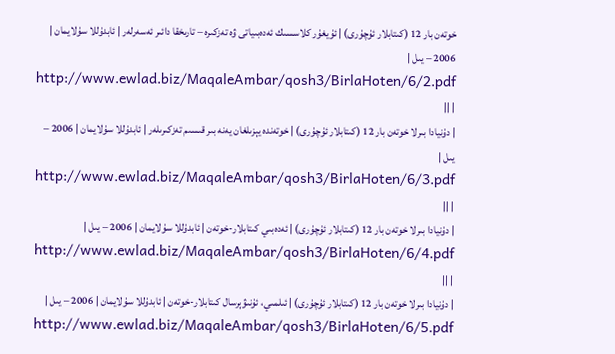خوتەن بار 12 (كىتابلار ئۇچۇرى) | ئۇيغۇر كلاسسىك ئەدەبىياتى ۋە تەزكىرە – تارىخقا دائىر ئەسەرلەر | ئابدۇللا سۇلايمان | 2006 – يىل | http://www.ewlad.biz/MaqaleAmbar/qosh3/BirlaHoten/6/2.pdf | ||
| دۇنيادا بىرلا خوتەن بار 12 (كىتابلار ئۇچۇرى) | خوتەندە يېزىلغان يەنە بىر قىسىم تەزكىرىلەر | ئابدۇللا سۇلايمان | 2006 – يىل | http://www.ewlad.biz/MaqaleAmbar/qosh3/BirlaHoten/6/3.pdf | ||
| دۇنيادا بىرلا خوتەن بار 12 (كىتابلار ئۇچۇرى) | ئەدەبىي كىتابلار-خوتەن | ئابدۇللا سۇلايمان | 2006 – يىل | http://www.ewlad.biz/MaqaleAmbar/qosh3/BirlaHoten/6/4.pdf | ||
| دۇنيادا بىرلا خوتەن بار 12 (كىتابلار ئۇچۇرى) | ئىلمىي، ئۇنىۋېرسال كىتابلار-خوتەن | ئابدۇللا سۇلايمان | 2006 – يىل | http://www.ewlad.biz/MaqaleAmbar/qosh3/BirlaHoten/6/5.pdf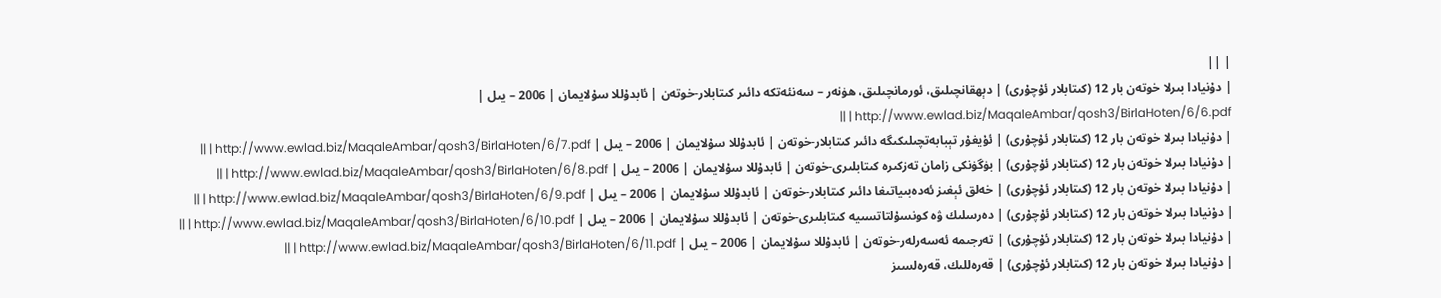| ||
| دۇنيادا بىرلا خوتەن بار 12 (كىتابلار ئۇچۇرى) | دېھقانچىلىق، ئورمانچىلىق، ھۈنەر – سەنئەتكە دائىر كىتابلار-خوتەن | ئابدۇللا سۇلايمان | 2006 – يىل | http://www.ewlad.biz/MaqaleAmbar/qosh3/BirlaHoten/6/6.pdf | ||
| دۇنيادا بىرلا خوتەن بار 12 (كىتابلار ئۇچۇرى) | ئۇيغۇر تېبابەتچىلىكىگە دائىر كىتابلار-خوتەن | ئابدۇللا سۇلايمان | 2006 – يىل | http://www.ewlad.biz/MaqaleAmbar/qosh3/BirlaHoten/6/7.pdf | ||
| دۇنيادا بىرلا خوتەن بار 12 (كىتابلار ئۇچۇرى) | بۈگۈنكى زامان تەزكىرە كىتابلىرى-خوتەن | ئابدۇللا سۇلايمان | 2006 – يىل | http://www.ewlad.biz/MaqaleAmbar/qosh3/BirlaHoten/6/8.pdf | ||
| دۇنيادا بىرلا خوتەن بار 12 (كىتابلار ئۇچۇرى) | خەلق ئېغىز ئەدەبىياتىغا دائىر كىتابلار-خوتەن | ئابدۇللا سۇلايمان | 2006 – يىل | http://www.ewlad.biz/MaqaleAmbar/qosh3/BirlaHoten/6/9.pdf | ||
| دۇنيادا بىرلا خوتەن بار 12 (كىتابلار ئۇچۇرى) | دەرسلىك ۋە كونسۇلتاتسىيە كىتابلىرى-خوتەن | ئابدۇللا سۇلايمان | 2006 – يىل | http://www.ewlad.biz/MaqaleAmbar/qosh3/BirlaHoten/6/10.pdf | ||
| دۇنيادا بىرلا خوتەن بار 12 (كىتابلار ئۇچۇرى) | تەرجىمە ئەسەرلەر-خوتەن | ئابدۇللا سۇلايمان | 2006 – يىل | http://www.ewlad.biz/MaqaleAmbar/qosh3/BirlaHoten/6/11.pdf | ||
| دۇنيادا بىرلا خوتەن بار 12 (كىتابلار ئۇچۇرى) | قەرەللىك، قەرەلسىز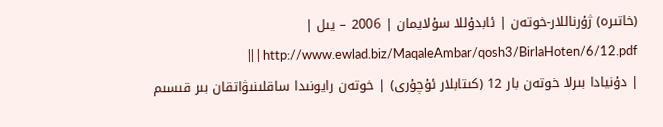(خاتىرە) ژۇرناللار-خوتەن | ئابدۇللا سۇلايمان | 2006 – يىل | http://www.ewlad.biz/MaqaleAmbar/qosh3/BirlaHoten/6/12.pdf | ||
| دۇنيادا بىرلا خوتەن بار 12 (كىتابلار ئۇچۇرى) | خوتەن رايونىدا ساقلىنىۋاتقان بىر قىسىم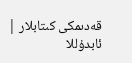قەدىمكى كىتابلار | ئابدۇللا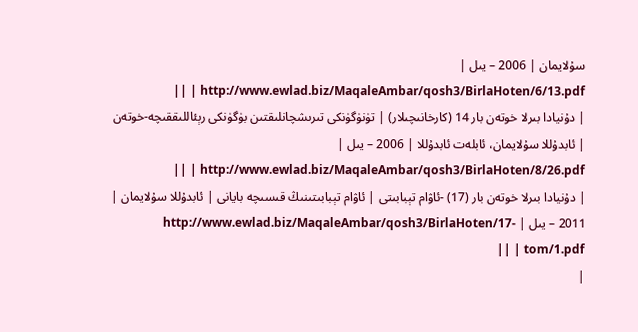سۇلايمان | 2006 – يىل | http://www.ewlad.biz/MaqaleAmbar/qosh3/BirlaHoten/6/13.pdf | ||
| دۇنيادا بىرلا خوتەن بار 14 (كارخانىچىلار) | تۈنۈگۈنكى تىرىشچانلىقتىن بۈگۈنكى رېئاللىققىچە-خوتەن | ئابدۇللا سۇلايمان، ئابلەت ئابدۇللا | 2006 – يىل | http://www.ewlad.biz/MaqaleAmbar/qosh3/BirlaHoten/8/26.pdf | ||
| دۇنيادا بىرلا خوتەن بار (17) -ئاۋام تېبابىتى | ئاۋام تېبابىتىنىڭ قىسىچە بايانى | ئابدۇللا سۇلايمان | 2011 – يىل | http://www.ewlad.biz/MaqaleAmbar/qosh3/BirlaHoten/17-tom/1.pdf | ||
|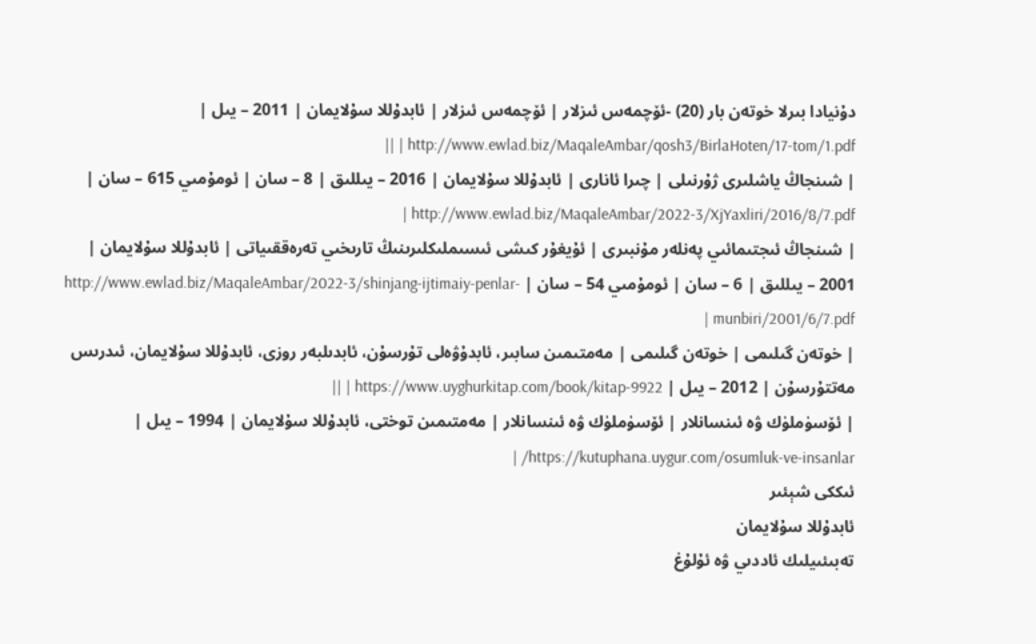دۇنيادا بىرلا خوتەن بار (20) -ئۆچمەس ئىزلار | ئۆچمەس ئىزلار | ئابدۇللا سۇلايمان | 2011 – يىل | http://www.ewlad.biz/MaqaleAmbar/qosh3/BirlaHoten/17-tom/1.pdf | ||
| شىنجاڭ ياشلىرى ژۇرنىلى | چىرا ئانارى | ئابدۇللا سۇلايمان | 2016 – يىللىق | 8 – سان | ئومۇمىي 615 – سان | http://www.ewlad.biz/MaqaleAmbar/2022-3/XjYaxliri/2016/8/7.pdf |
| شىنجاڭ ئىجتىمائىي پەنلەر مۇنبىرى | ئۇيغۇر كىشى ئىسىملىكلىرىنىڭ تارىخىي تەرەققىياتى | ئابدۇللا سۇلايمان | 2001 – يىللىق | 6 – سان | ئومۇمىي 54 – سان | http://www.ewlad.biz/MaqaleAmbar/2022-3/shinjang-ijtimaiy-penlar-munbiri/2001/6/7.pdf |
| خوتەن گىلىمى | خوتەن گىلىمى | مەمتىمىن سابىر، ئابدۇۋەلى تۇرسۇن، ئابدىلبەر روزى، ئابدۇللا سۇلايمان، ئىدرىس مەتتۇرسۇن | 2012 – يىل | https://www.uyghurkitap.com/book/kitap-9922 | ||
| ئۆسۈملۈك ۋە ئىنسانلار | ئۆسۈملۈك ۋە ئىنسانلار | مەمتىمىن توختى، ئابدۇللا سۇلايمان | 1994 – يىل | https://kutuphana.uygur.com/osumluk-ve-insanlar/ |
ئىككى شېئىر
ئابدۇللا سۇلايمان
تەبىئىيلىك ئاددىي ۋە ئۇلۇغ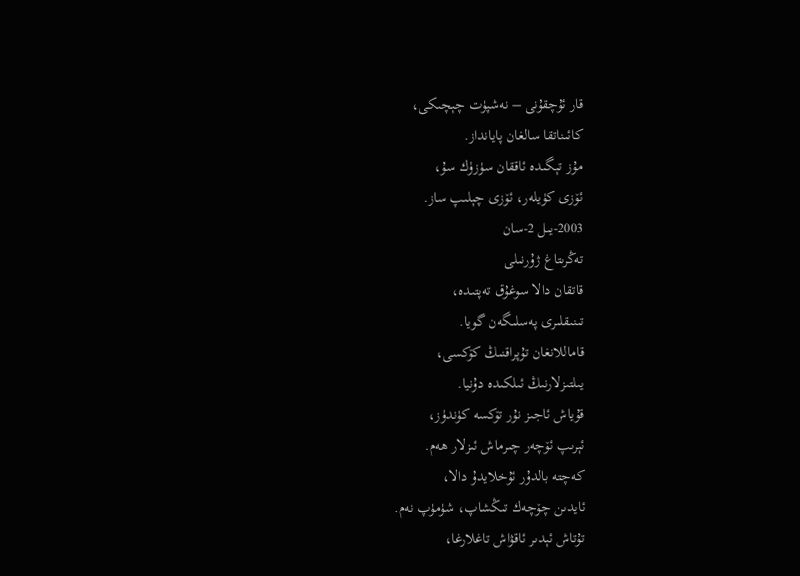قار ئۇچقۇنى – نەشپۈت چېچىكى،
كائىناتقا سالغان پايانداز.
مۇز تېگىدە ئاققان سۈزۈك سۇ،
ئۆزى كۈيلەر، ئۆزى چېلىپ ساز.
2003-يىل 2-سان
تەڭرىتاغ ژۇرنىلى
قاتقان دالا سوغۇق تەپتىدە،
تىنىقلىرى پەسلىگەن گويا.
قاماللانغان تۇپراقنىڭ كۆكسى،
يىلتىزلارنىڭ ئىلكىدە دۇنيا.
قۇياش ئاجىز نۇر تۆكسە كۈندۈز،
ئېرىپ ئۆچەر چىرماش ئىزلار ھەم.
كەچتە بالدۇر ئۇخلايدۇ دالا،
ئايدىن چۆچەك تىڭشاپ، شۈمۈپ نەم.
تۇتاش ئېدىر ئاقۋاش تاغلارغا،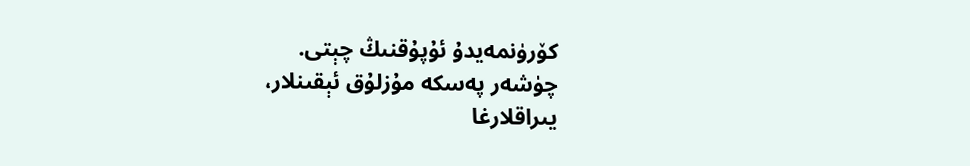كۆرۈنمەيدۇ ئۇپۇقنىڭ چېتى.
چۈشەر پەسكە مۇزلۇق ئېقىنلار،
يىراقلارغا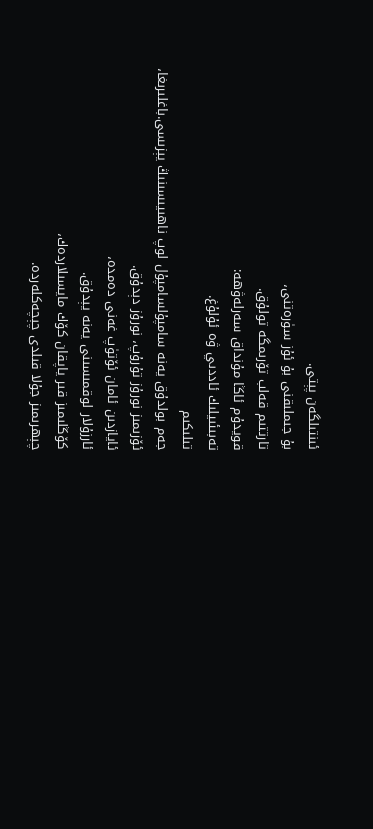ئىنتىلگەن پېتى.
بۇ جىملىقنى بۇ ئۇز سۈرەتنى،
تارتتىم قەلب تۆرىمگە تولۇق.
قويدۇم ئاڭا مۇنداق سەرلەۋھە:
تەبىئىيلىك ئاددىي ۋە ئۇلۇغ.
تىلىكىم
جەم بولدۇق يەنە سامپۇلسامپۇل لوپ ناھىيىسىنىڭ يېزىسى.باغلىرىغا،
ئۆزىمىز نورۇز تۇرۇپ، نورۇز دېدۇق.
ئايازدىن ئامان ئۆتۈپ غەنى دەمدە،
ئارزۇلار لوقمىسىنى يەنە يېدۇق.
كۆڭلىمىز قىر ياپقان كۆك مايسىلاردەك،
چېھرىمىز جۇلا قىلدى چېچەكلەردە.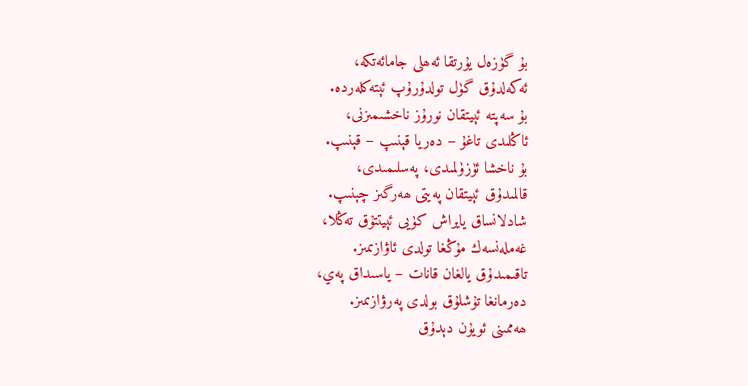بۇ گۈزەل يۇرتقا ئەھلى جامائەتكە،
ئەكەلدۇق گۈل تولدۇرۇپ ئېتەكلەردە.
بۇ سەپتە ئېيتقان نورۇز ناخشىمىزنى،
ئاڭلىدى تاغۇ – دەريا قېنىپ – قېنىپ.
بۇ ناخشا ئۈزۈلمىدى، پەسلىمىدى،
قالمىدۇق ئېيتقان پەيتى ھەرگىز چېنىپ.
شادلانساق يايراش كۈيى ئېيتتۇق تەڭلا،
غەملەنسەك مۇڭغا تولدى ئاۋازىمىز.
تاقىمىدۇق يالغان قانات – ياسىداق پەي،
دەرمانغا تۇشلۇق بولدى پەرۋازىمىز.
ھەممىنى ئويۇن دېدۇق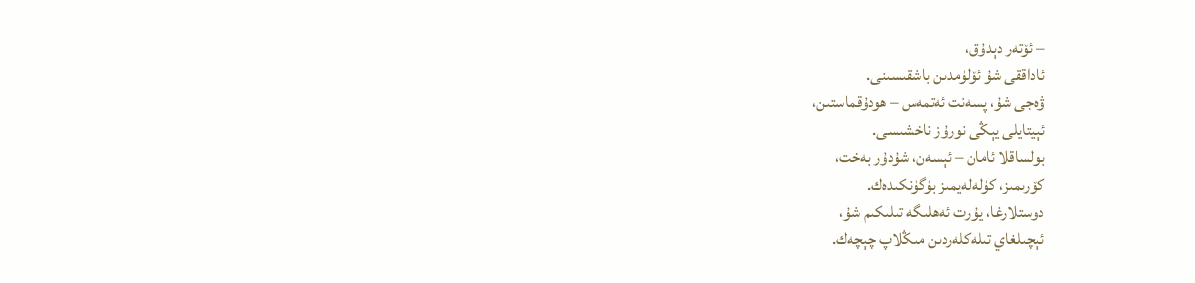– ئۆتەر دېدۇق،
ئاداققى شۇ ئۆلۈمدىن باشقىسىنى.
ۋەجى شۇ، پسەنت ئەتمەس – ھودۇقماستىن،
ئېيتايلى يېڭى نورۇز ناخشىسى.
بولساقلا ئامان – ئېسەن، شۇدۇر بەخت،
كۆرىمىز، كۈلەلەيمىز بۈگۈنكىدەك.
دوستلارغا، يۇرت ئەھلىگە تىلىكىم شۇ،
ئېچىلغاي تىلەكلەردىن مىڭلاپ چېچەك.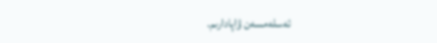ئەسلەمسەن ۋاپادارىم.